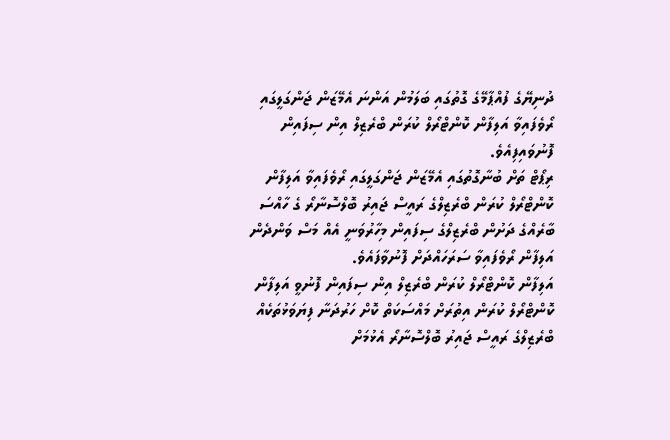ދުނިޔޭގެ ފުއްޕާމޭގެ ގޮތުގައި ބަލަމުން އަންނަ އެމޭޒަން ޖަންގަލީގައި ރޯވެފައިވާ އަލިފާން ކޮންޓްރޯލް ކުރަން ބްރެޒިލް އިން ސިފައިން ފޮނުވައިފިއެވެ.
ރިޕޯޓް ތަށް ބުނާގޮތުގައި އެމޭޒަން ޖަންގަލީގައި ރޯވެފައިވާ އަލިފާން ކޮންޓްރޯލް ކުރަން ބްރެޒިލްގެ ރައީސް ޖައިރު ބޮލްސޮނާރޯ ގެ ހާއްސަ ބާރެއްގެ ދަށުން ބްރެޒިލްގެ ސިފައިން މިހާރުވަނީ އެއް މަސް ވަންދެން އަލިފާން ރޯވެފައިވާ ސަރަހައްދަށް ފޮނުވާފައެވެ.
އަލިފާން ކޮންޓްރޯލް ކުރަން ބްރެޒިލް އިން ސިފައިން ފޮނުވީ އަލިފާން ކޮންޓްރޯލް ކުރަން އިތުރަށް މައްސަކަތް ކޮށް ހަރުދަނާ ފިޔަވަޅުތަކެއް ބްރެޒިލްގެ ރައީސް ޖައިރު ބޮލްސޮނާރޯ އެޅުމަށް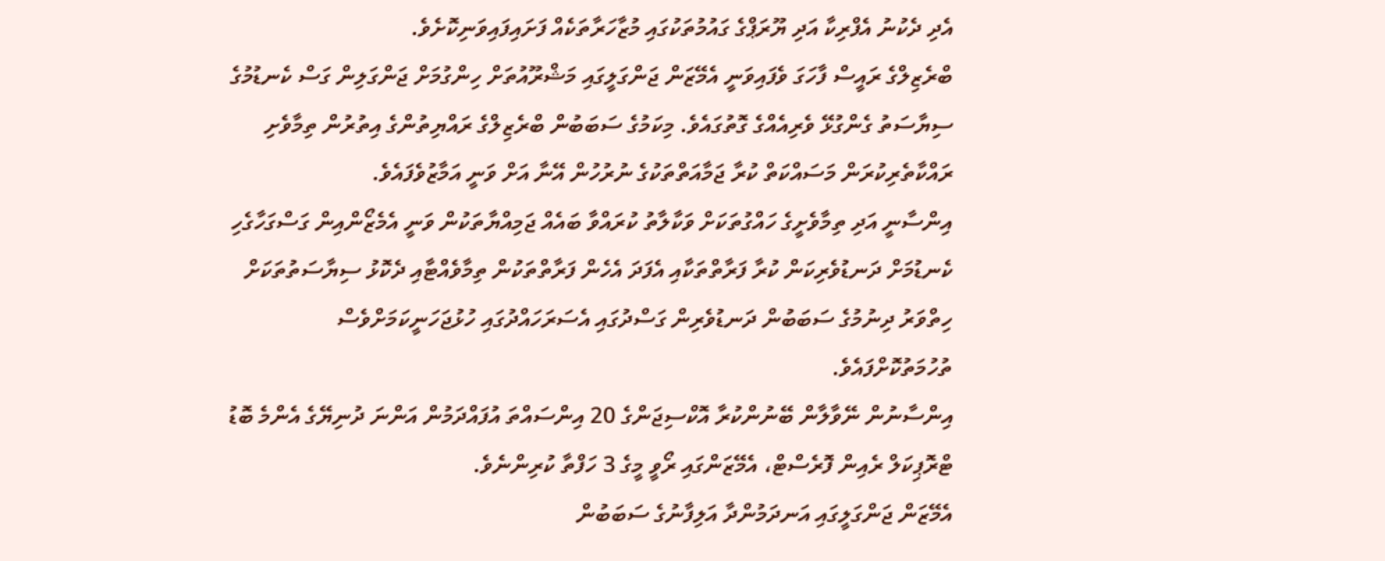އެދި ދެކުނު އެފްރިކާ އަދި ޔޫރަޕްގެ ގައުމުތަކުގައި މުޒާހަރާތަކެއް ފަށައިފައިވަނިކޮށެވެ.
ބްރެޒިލްގެ ރައީސް ފާހަގަ ވެފައިވަނީ އެމޭޒަން ޖަންގަލީގައި މަޝްރޫއުތަށް ހިންގުމަށް ޖަންގަލިން ގަސް ކެނޑުމުގެ ސިޔާސަތު ގެންގުޅޭ ވެރިއެއްގެ ގޮތުގައެވެ. މިކަމުގެ ސަބަބުން ބްރެޒިލްގެ ރައްޔިތުންގެ އިތުރުން ތިމާވެށި ރައްކާތެރިކުރަން މަސައްކަތް ކުރާ ޖަމާއަތްތަކުގެ ނުރުހުން އޭނާ އަށް ވަނީ އަމާޒުވެފައެވެ.
އިންސާނީ އަދި ތިމާވެށީގެ ހައްގުތަކަށް ވަކާލާތު ކުރައްވާ ބައެއް ޖަމިއްޔާތަކުން ވަނީ އެމެޒޯންއިން ގަސްގަހާގެހި ކެނޑުމަށް ދަނޑުވެރިކަން ކުރާ ފަރާތްތަކާއި އެފަދަ އެހެން ފަރާތްތަކުން ތިމާވެއްޓާއި ދެކޮޅު ސިޔާސަތުތަކަށް ހިތްވަރު ދިނުމުގެ ސަބަބުން ދަނޑުވެރިން ގަސްދުގައި އެސަރަހައްދުގައި ހުޅުޖަހަނީކަމަށްވެސް ތުހުމަތުކޮށްފައެވެ.
އިންސާނުން ނޭވާލާން ބޭނުންކުރާ އޮކްސިޖަންގެ 20 އިންސައްތަ އުފައްދަމުން އަންނަ ދުނިޔޭގެ އެންމެ ބޮޑު ޓްރޮޕިކަލް ރެއިން ފޮރެސްޓް، އެމޭޒަންގައި ރޯވީ މީގެ 3 ހަފްތާ ކުރިންނެވެ.
އެމޭޒަން ޖަންގަލީގައި އަނދަމުންދާ އަލިފާނުގެ ސަބަބުން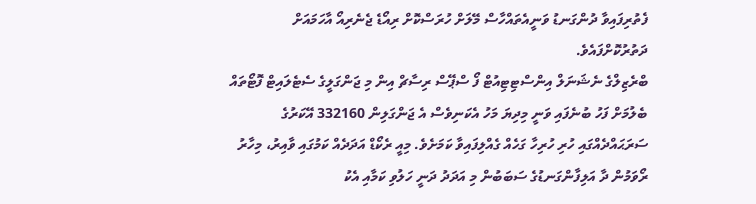ފެތުރިފައިވާ ދުންގަނޑު ވަނީއެތައްހާސް މޭލަށް ހުރަސްކޮށް ރިއޯޑެ ޖެނެރިއޯ އާހަމައަށް ދަތުރުކޮށްފައެވެ.
ބްރެޒިލްގެ ނެޝަނަލް އިންސްޓިޓިއުޓް ފޯ ސްޕޭސް ރިސާޗް އިން މި ޖަންގަލީގެ ސެޓެލައިޓް ފޮޓޯތައް ބެލުމަށް ފަހު ބުނެފައި ވަނީ މިދިޔަ މަހު އެކަނިވެސް އެ ޖަންގަލިން 332160 އޭކަރުގެ ސަރަޙައްދެއްގައި ހުރި ހުރިހާ ގަހެއް ގެއްލިފައިވާ ކަމަށެވެ. މިއީ ރެކޯޑް އަދަދެއް ކަމުގައި ވާއިރު، މިހާރު ރޯވަމުން ދާ އަލިފާންގަނޑުގެ ސަބަބުން މި އަދަދު ދަނީ ހަލުވި ކަމާއި އެކު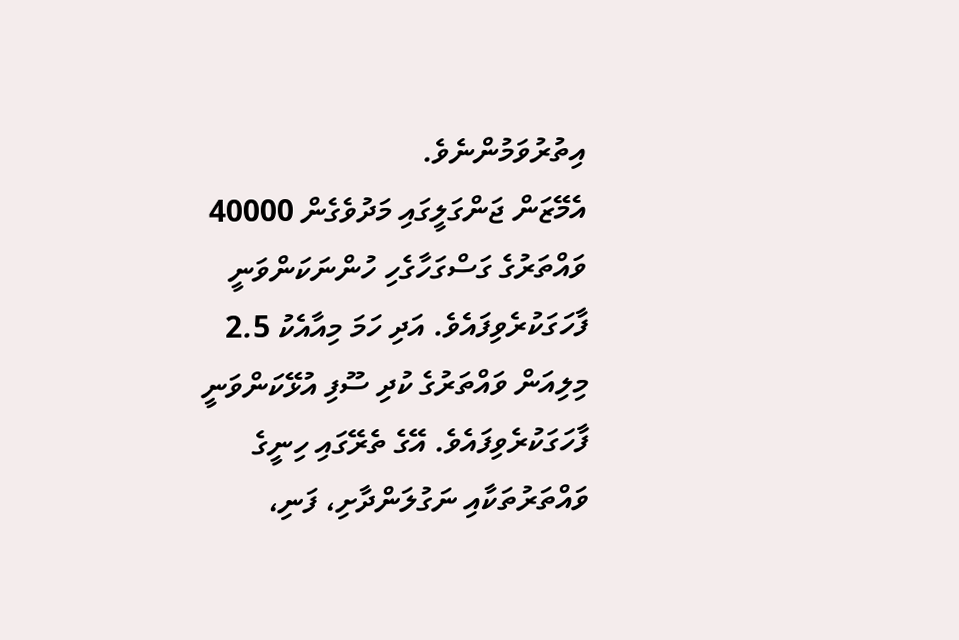އިތުރުވަމުންނެވެ.
އެމޭޒަން ޖަންގަލީގައި މަދުވެގެން 40000 ވައްތަރުގެ ގަސްގަހާގެހި ހުންނަކަންވަނީ ފާހަގަކުރެވިފައެވެ. އަދި ހަމަ މިއާއެކު 2.5 މިލިއަން ވައްތަރުގެ ކުދި ސޫފި އުޅޭކަންވަނީ ފާހަގަކުރެވިފައެވެ. އޭގެ ތެރޭގައި ހިނީގެ ވައްތަރުތަކާއި ނަގުލަންދާށި، ފަނި،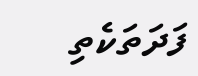ފަދަތަކެތި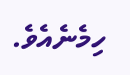ހިމެނެއެވެ.